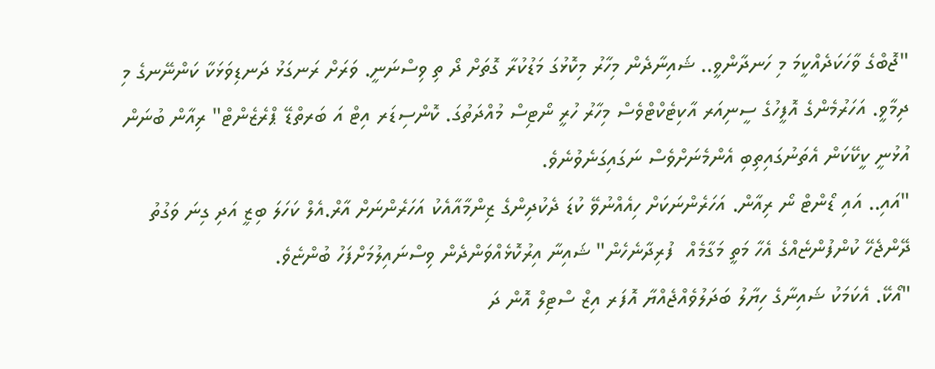"ޖޮބްގެ ވާހަކަދެއްކީމަ މި ހަނދާންވީ.. ޝައިނާދެން މިހާރު މިކޮޅުގަ މަޑުކުރާ ގޮތަށް ދޯ ތި ވިސްނަނީ. ވަރަށް ރަނގަޅު ދަނޑިވަޅަކާ ކަންނޭނގެ މި ދިމާވީ. އަހަރުމެންގެ އޮފީހުގެ ސީނިއަރ އާކިޓެކްޓްވެސް މިހާރު ހުރީ ނޯޓިސް މުއްދަތުގަ. ކޮންސިޑަރ އިޓް އަ ބަރތްޑޭ ޕްރެޒެންޓް" ރިއާން ބުނަން އުޅުނީ ކީކޭކަން އެތަނުގައިތިބި އެންމެނަށްވެސް ނަގައިގަނެވުނެވެ.
"އައި.. އައި ޑޯންޓް ނޯ ރިއާން. އަހަރެންނަކަށް ހިއެއްނުވޭ ކުޑަ ދެކުދިންގެ ޒިންމާއާއެކު އަހަރެންނަށް އާރް.އެލް ކަހަލަ ބިޒީ އަދި ގިނަ ވަގުތު ދޭންޖެހޭ ކުންފުންޏެއްގެ އެހާ މަތީ މަގާމެއް  ފުރިދާނެހެން" ޝައިނާ އިރުކޮޅެއްވަންދެން ވިސްނައިލުމަށްފަހު ބުންޏެވެ.
"އޯކޭ. އެކަމަކު ޝައިނާގެ ހިޔާލު ބަދަލުވެއްޖެއްޔާ އޮފަރ އިޒް ސްޓިލް އޮން ދަ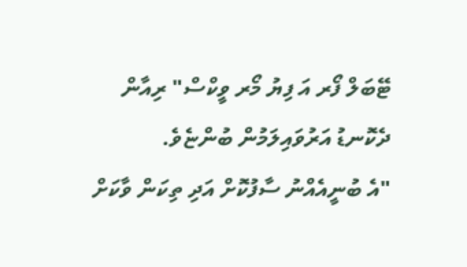ޓޭބަލް ފޯރ އަ ފިޔު މޯރ ވީކްސް" ރިއާން ދެކޮނޑު އަރުވައިލަމުން ބުންޏެވެ.
"އެ ބުނީއެއްނު ސާފުކޮށް އަދި ތިކަން ވާކަށް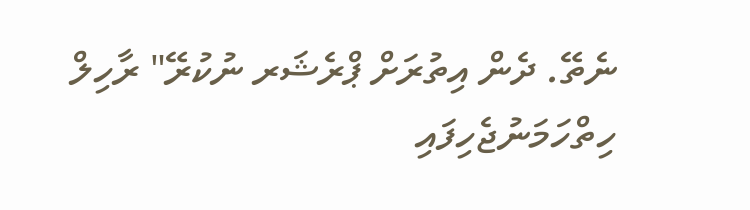ނެތޭ. ދެން އިތުރަށް ޕްރެޝަރ ނުކުރޭ" ރާހިލް ހިތްހަމަނުޖެހިފައި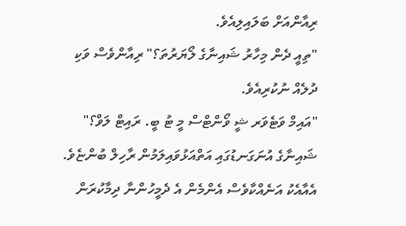ރިއާންއަށް ބަލައިލިއެވެ.
"ތިއީ ދެން މިހާރު ޝައިނާގެ ލޯޔަރުތަ؟" ރިއާންވެސް ވަކި ދުލެއް ނުކުރިއެވެ.
"އައިމް ވަޓެވަރ ޝީ ވޯންޓްސް މީ ޓު ބީ. ރައިޓް ލަވް؟" ޝައިނާގެ އުނަގަނޑުގައި އަތްއަޅުވައިލަމުން ރާހިލް ބުންޏެވެ. އެއާއެކު އަނެއްކާވެސް އެންމެން އެ ދެމީހުންނާ ދިމާކުރަން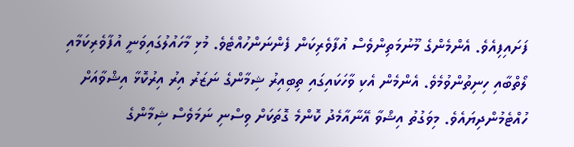ފަށައިފިއެވެ. އެންމެންގެ މޫނުމަތިންވެސް އުފާވެރިކަން ފެންނަންހުއްޓެވެ. މުޅި މާހައުލުގައިވަނީ އުފާވެރިކަމާއި ލޯތްބާއި ހިނިތުންވުމެވެ. އެންމެން އެކި ވާހަކައިގައި ތިބިއިރު ޝިމާންގެ ނަޒަރު އިރު އިރުކޮޅާ އިޝްވާއަށް ހުއްޓެމުންދިޔައެވެ. މިވަގުތު އިޝްވާ އޭނާއާމެދު ކޮންމެ ގޮތަކަށް ވިސްނި ނަމަވެސް ޝިމާންގެ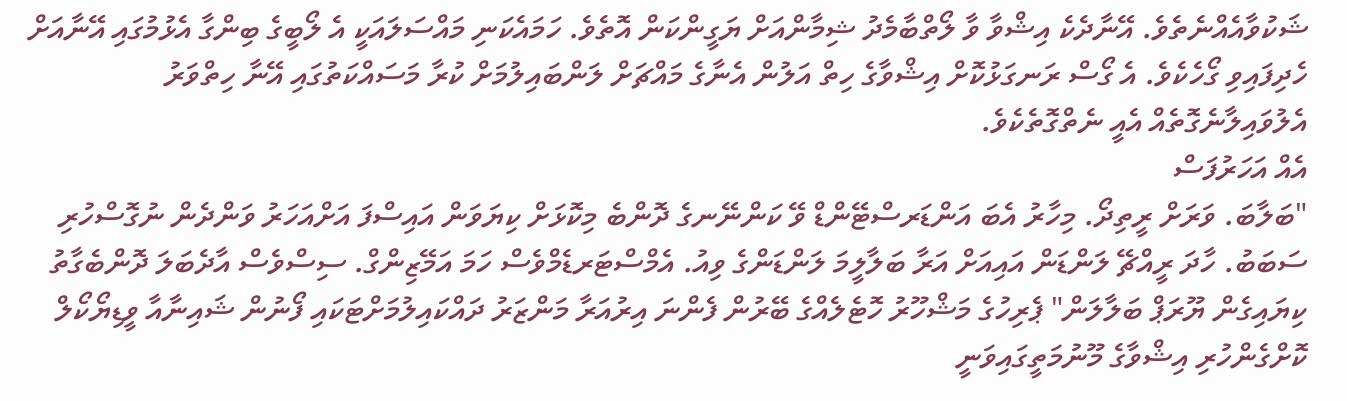ޝަކުވާއެއްނެތެވެ. އޭނާދެކެ އިޝްވާ ވާ ލޯތްބާމެދު ޝިމާންއަށް ޔަގީންކަން އޮތެވެ. ހަމައެކަނި މައްސަލައަކީ އެ ލޯބީގެ ބިންގާ އެޅުމުގައި އޭނާއަށް ހެދިފައިވި ގޯހެކެވެ. އެ ގޯސް ރަނގަޅުކޮށް އިޝްވާގެ ހިތް އަލުން އެނާގެ މައްޗަށް ލަންބައިލުމަށް ކުރާ މަސައްކަތުގައި އޭނާ ހިތްވަރު އެލުވައިލާނެގޮތެއް އެއީ ނެތްގޮތެކެވެ.
އެއް އަހަރުފަސް
"ބަލާބަ. ވަރަށް ރީތިދޯ. މިހާރު އެބަ އަންޑަރސްޓޭންޑް ވޭ ކަންނޭނގެ ދޮންބެ މިކޮޅަށް ކިޔަވަން އައިސްފަ އަށްއަހަރު ވަންދެން ނުގޮސްހުރި ސަބަބު. ހާދަ ރީއްޗޭ ލަންޑަން އައިއަށް އަރާ ބަލާލީމަ ލަންޑަންގެ ވިއު. އެމްސްޓަރޑެމްވެސް ހަމަ އަމޭޒިންގް. ސިސްވެސް އާދެބަލަ ދޮންބެގާތު ކިޔައިގެން ޔޫރަޕް ބަލާލަން" ޕެރިހުގެ މަޝްހޫރު ހޮޓެލެއްގެ ބޭރުން ފެންނަ އިރުއަރާ މަންޒަރު ދައްކައިލުމަށްޓަކައި ފޯނުން ޝައިނާއާ ވީޑިޔޯކޯލް ކޮށްގެންހުރި އިޝްވާގެ މޫނުމަތީގައިވަނީ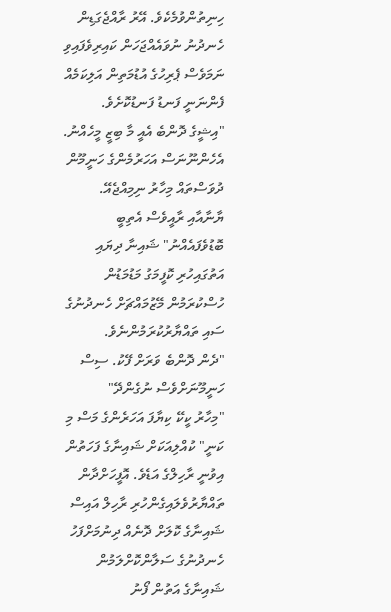ހިނިތުންވުމެކެވެ. އޭރު ރާއްޖެގަޑިން ހެނދުނު ނުވައެއްޖަހަން ކައިރިވެފައިވި ނަމަވެސް ޕެރިހުގެ އުޑުމަތިން އަލިކަމެއް ފެންނަނީ ފަނޑު ފަނޑުކޮށެވެ.
"އިޝީގެ ދޮންބެ އެއީ މާ ބިޒީ މީހެއްނު. އެހެންނޫނަސް އަހަރުމެންގެ ހަނީމޫން ދުވަސްތައް މިހާރު ނިމިއްޖެއޭ. ޔާނާއާއި ރާއީވެސް އެތިބީ ބޮޑުވެފައެއްނު" ޝައިނާ ދިޔައި އަތުގައިހުރި ކޮފީމަގު މަޑުމަޑުން ހުސްކުރަމުން މޭޒުމައްޗަށް ހެނދުނުގެ ސައި ތައްޔާރުކުރަމުންނެވެ.
"ދެން ދޮންބެ ވަރަށް ފޭކު. ސިސް ހަނީމޫނަށްވެސް ނުގެންދޭ"
"މިހާރު ކީކޭ ކިޔާފަ އަހަރެންގެ މަސް މި ކަނީ" ކުއްލިއަކަށް ޝައިނާގެ ފަހަތުން އިވުނީ ރާހިލްގެ އަޑެވެ. އޮފީހަށްދާން ތައްޔާރުވެލައިގެންހުރި ރާހިލް އައިސް ޝައިނާގެ ކޮލަށް ދޮނެއް ދިނުމަށްފަހު ހެނދުނުގެ ސަލާންކޮށްލަމުން ޝައިނާގެ އަތުން ފޯނު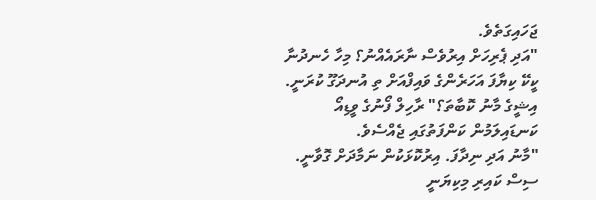ޖަހައިގަތެވެ.
"އަދި ޕެރިހަށް އިރުވެސް ނާރައެއްނު؟ މިހާ ހެނދުނާ ކީކޭ ކިޔާފަ އަހަރެންގެ ވައިފްއަށް ތި އުނދަގޫ ކުރަނީ. އިޝީގެ މާނު ކޮބާތަ؟" ރާހިލް ފޯނުގެ ވީޑިއޯ ކަނޑައިލަމުން ކަންފަތުގައި ޖެއްސެވެ.
"މާނު އަދި ނިދާފަ. އިރުކޮޅަކުން ނަމާދަށް ގޮވާނީ. ސިސް ކައިރި މިކިޔަނީ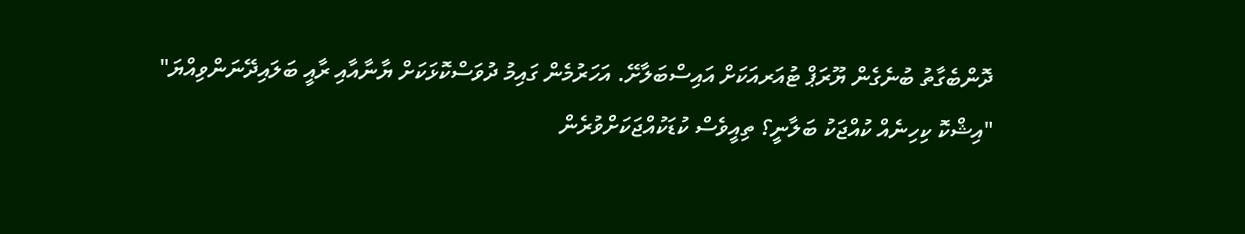ދޮންބެގާތު ބުނެގެން ޔޫރަޕް ޓުއަރއަކަށް އައިސްބަލާށޭ. އަހަރުމެން ގައިމު ދުވަސްކޮޅަކަށް ޔާނާއާއި ރާއީ ބަލައިދޭނަންވިއްޔަ"
"އިޝްކޮ ކިހިނެއް ކުއްޖަކު ބަލާނީ؟ ތިއީވެސް ކުޑަކުއްޖަކަށްވުރެން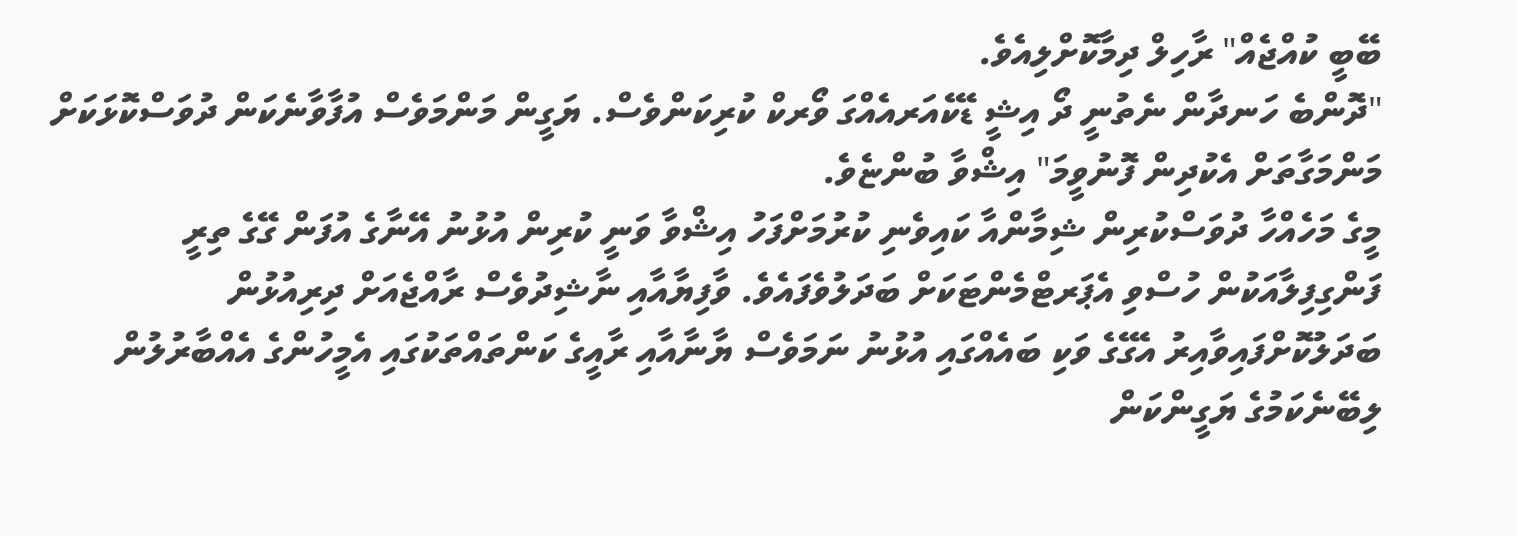ބޭބީ ކުއްޖެއް" ރާހިލް ދިމާކޮށްލިއެވެ.
"ދޮންބެ ހަނދާން ނެތުނީ ދޯ އިޝީ ޑޭކެއަރއެއްގަ ވޯރކް ކުރިކަންވެސް. ޔަގީން މަންމަވެސް އުފާވާނެކަން ދުވަސްކޮޅަކަށް މަންމަގާތަށް އެކުދިން ފޮނުވީމަ" އިޝްވާ ބުންޏެވެ.
މީގެ މަހެއްހާ ދުވަސްކުރިން ޝިމާންއާ ކައިވެނި ކުރުމަށްފަހު އިޝްވާ ވަނީ ކުރިން އުޅުނު އޭނާގެ އުފަން ގޭގެ ތިރީ ފަންގިފިލާއަކުން ހުސްވި އެޕަރޓްމެންޓަކަށް ބަދަލުވެފައެވެ. ވާފިޔާއާއި ނާޝިދުވެސް ރާއްޖެއަށް ދިރިއުޅުން ބަދަލުކޮށްފައިވާއިރު އެގޭގެ ވަކި ބައެއްގައި އުޅުނު ނަމަވެސް ޔާނާއާއި ރާއީގެ ކަންތައްތަކުގައި އެމީހުންގެ އެއްބާރުލުން ލިބޭނެކަމުގެ ޔަގީންކަން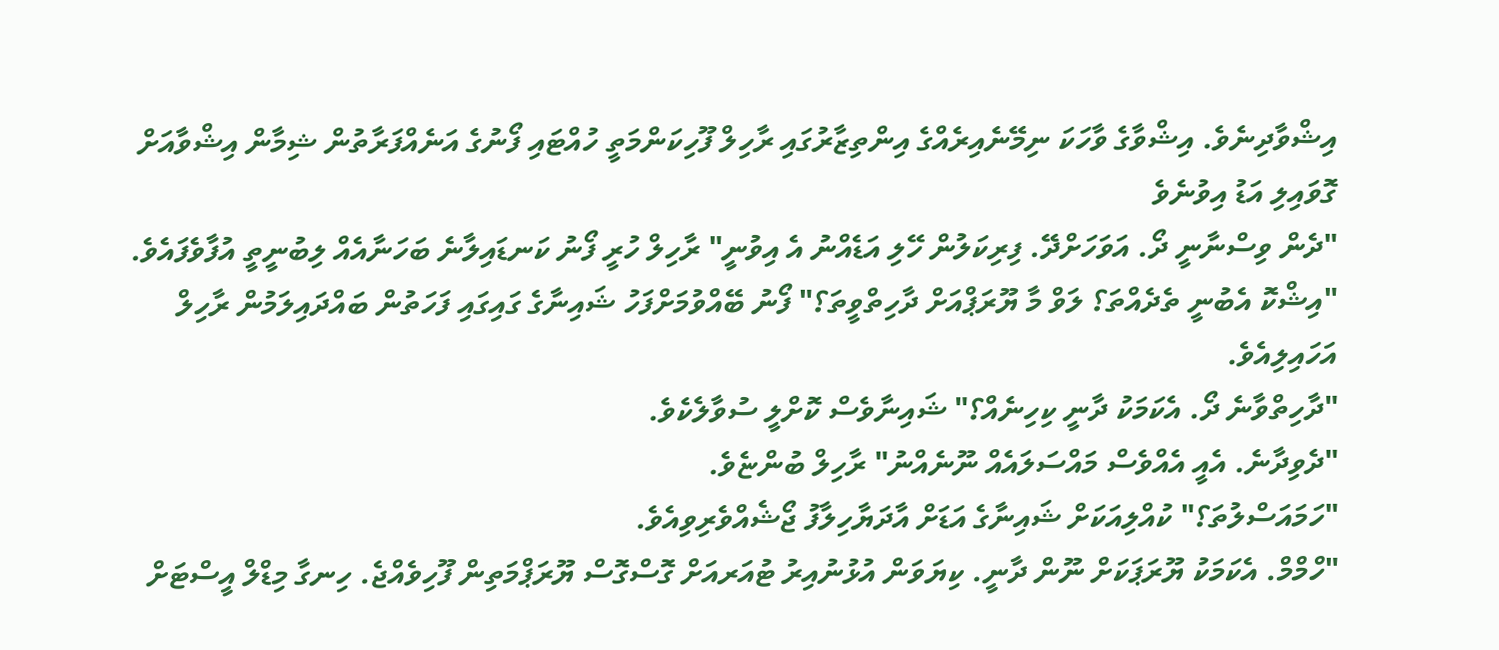އިޝްވާދިނެވެ. އިޝްވާގެ ވާހަކަ ނިމޭނެއިރެއްގެ އިންތިޒާރުގައި ރާހިލް ފޫހިކަންމަތީ ހުއްޓައި ފޯނުގެ އަނެއްފަރާތުން ޝިމާން އިޝްވާއަށް ގޮވައިލި އަޑު އިވުނެވެ
"ދެން ވިސްނާނީ ދޯ. އަވަހަށްދޭ. ފިރިކަލުން ހޭލި އަޑެއްނު އެ އިވުނީ" ރާހިލް ހުރީ ފޯނު ކަނޑައިލާނެ ބަހަނާއެއް ލިބުނީތީ އުފާވެފައެވެ.
"އިޝްކޮ އެބުނީ ތެދެއްތަ؟ ލަވް މާ ޔޫރަޕްއަށް ދާހިތްވީތަ؟" ފޯނު ބޭއްވުމަށްފަހު ޝައިނާގެ ގައިގައި ފަހަތުން ބައްދައިލަމުން ރާހިލް އަހައިލިއެވެ.
"ދާހިތްވާނެ ދޯ. އެކަމަކު ދާނީ ކިހިނެއް؟" ޝައިނާވެސް ކޮށްލީ ސުވާލެކެވެ.
"ދެވިދާނެ. އެއީ އެއްވެސް މައްސަލައެއް ނޫނެއްނު" ރާހިލް ބުންޏެވެ.
"ހަމައަސްލުތަ؟" ކުއްލިއަކަށް ޝައިނާގެ އަޑަށް އާދަޔާހިލާފު ޖޯޝެއްވެރިވިއެވެ.
"ހްމްމް. އެކަމަކު ޔޫރަޕަކަށް ނޫން ދާނީ. ކިޔަވަން އުޅުނުއިރު ޓުއަރއަށް ގޮސްގޮސް ޔޫރަޕްމަތިން ފޫހިވެއްޖެ. ހިނގާ މިޑްލް އީސްޓަށް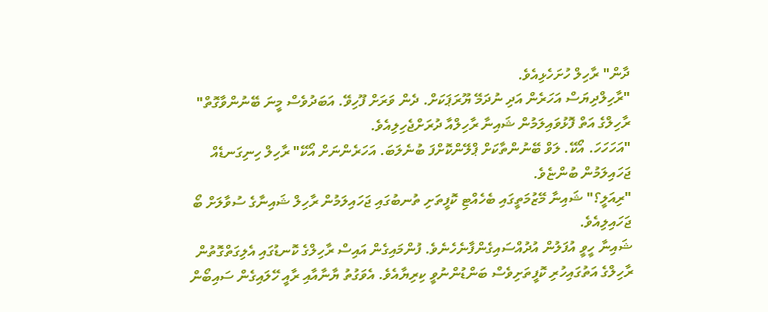ދާން" ރާހިލް ހުށަހެޅިއެވެ.
"ރާހިލްދިޔަސް އަހަރެން އަދި ނުދަމޭ ޔޫރަޕަކަށް. ދެން ވަރަށް ފޫހިވޭ. އަބަދުވެސް މީނަ ބޭނުންވާގޮތް" ރާހިލްގެ އަތް ފޮޅުވައިލަމުން ޝައިނާ ރާހިލްއާ ދުރަށްޖެހިލިއެވެ.
"އަހަހަހަ. އޯކޭ. ލަވް ބޭނުންތާކަށް ޕްލޭންކޮށްފަ ބުނެލަބަ. އަހަރެންނަށް އޯކޭ" ރާހިލް ހިނިގަނޑެއް ޖަހައިލަމުން ބުންޏެވެ.
"ރިއަލީ؟" ޝައިނާ މޭޒުމަތީގައި ބެހެއްޓި ކޮފީތަށި ތުނބުގައި ޖަހައިލަމުން ރާހިލް ޝައިނާގެ ސުވާލަށް ބޯ ޖަހައިލިއެވެ.
ޝައިނާ ހީވީ އުފަލުން އުދުއްސައިގެންފާނެހެނެވެ. ފުންމައިގެން އައިސް ރާހިލްގެ ކޮނޑުގައި އެލިގަތްގޮތުން ރާހިލްގެ އަތުގައިހުރި ކޮފީތަށިވެސް ބަންޑުންނުވީ ކިރިޔާއެވެ. އެވަގުތު ޔާނާއާއި ރާއީ ހޭލައިގެން ސައިބޯން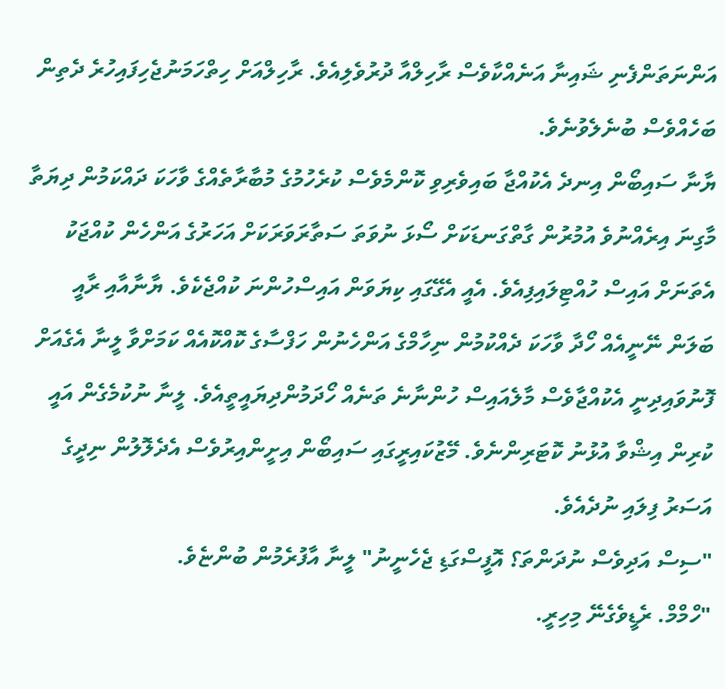އަންނަތަންފެނި ޝައިނާ އަނެއްކާވެސް ރާހިލްއާ ދުރުވެލިއެވެ. ރާހިލްއަށް ހިތްހަމަނުޖެހިފައިހުރެ ދެތިން ބަހެއްވެސް ބުނެލެވުނެވެ.
ޔާނާ ސައިބޯން އިނދެ އެކުއްޖާ ބައިވެރިވި ކޮންމެވެސް ކުރެހުމުގެ މުބާރާތެއްގެ ވާހަކަ ދައްކަމުން ދިޔަތާ މާގިނަ އިރެއްނުވެ އުމުރުން ގާތްގަނޑަކަށް ސޯޅަ ނުވަތަ ސަތާރަވަރަކަށް އަހަރުގެ އަންހެން ކުއްޖަކު އެތަނަށް އައިސް ހުއްޓިލައިފިއެވެ. އެއީ އެގޭގައި ކިޔަވަން އައިސްހުންނަ ކުއްޖެކެވެ. ޔާނާއާއި ރާއީ ބަލަން ނޭނީއެއް ހޯދާ ވާހަކަ ދެއްކުމުން ނިހާމްގެ އަންހެނުން ހަފްސާގެ ކޮއްކޮއެއް ކަމަށްވާ ލީނާ އެގެއަށް ފޮނުވައިދިނީ އެކުއްޖާވެސް މާލެއައިސް ހުންނާނެ ތަނެއް ހޯދަމުންދިޔައީތީއެވެ. ލީނާ ނުކުމެގެން އައީ ކުރިން އިޝްވާ އުޅުނު ކޮޓަރިންނެވެ. މޭޒުކައިރީގައި ސައިބޯން އިށީންއިރުވެސް އެދެލޮލުން ނިދީގެ އަސަރު ފިލައި ނުދެއެވެ.
"ސިސް އަދިވެސް ނުދަންތަ؟ އޮފީސްގަޑި ޖެހެނީނު" ލީނާ އާފުރެމުން ބުންޏެވެ.
"ހްމްމް. ރެޑީވެގެނޭ މިހިރީ.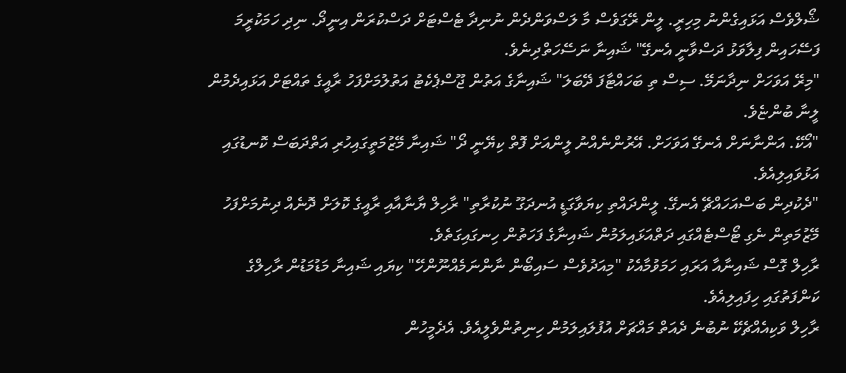ޝޯލްވެސް އަޅައިގެންނު މިހިރީ. ލީން ރޭގަވެސް މާ ލަސްވަންދެން ނުނިދާ ޓެސްޓަށް ދަސްކުރަން އިނީދޯ. ނިދި ހަމަކުރީމަ ފަސޭހައިން ފިލާވަޅު ދަސްވާނީ އެނގޭ" ޝައިނާ ނަސޭހަތްދިނެވެ.
"މިރޭ އަވަހަށް ނިދާނަމޭ. ސިސް ތި ބަހައްޓާފަ ދޭބަލަ" ޝައިނާގެ އަތުން ޖޫސްޕެކެޓު އަތުލުމަށްފަހު ރާއީގެ ތައްޓަށް އަޅައިދެމުން ލީނާ ބުންޏެވެ.
"އޯކޭ. އަންނާނަށް އެނގޭ އަވަހަށް. އޭރުންނެއްނު ލީންއަށް ފޮތް ކިޔޭނީ ދޯ" ޝައިނާ މޭޒުމަތީގައިހުރި އަތްދަބަސް ކޮނޑުގައި އަޅުވައިލިއެވެ.
"ދެކުދިން ބަސްއަހައްޗޭ އެނގޭ. ލީންދައްތި ކިޔަވާގަޑީ އުނދަގޫ ނުކުރާތި" ރާހިލް ޔާނާއާއި ރާއީގެ ކޮލަށް ދޮނެއް ދިނުމަށްފަހު މޭޒުމަތިން ނެގި ޓޯސްޓެއްގައި ދަތްއަޅައިލަމުން ޝައިނާގެ ފަހަތުން ހިނގައިގަތެވެ.
ރާހިލް ގޮސް ޝައިނާއާ އަރައި ހަމަވުމާއެކު "މިއަދުވެސް ސައިބޯން ނާންނަމެއްނޫންހޭ" ކިޔައި ޝައިނާ މަޑުމަޑުން ރާހިލްގެ ކަންފަތުގައި ހިފައިލިއެވެ.
ރާހިލް ވަކިއެއްޗެކޭ ނުބުނެ ދެއަތް މައްޗަށް އުފުލައިލަމުން ހިނިތުންވެލީއެވެ. އެދެމީހުން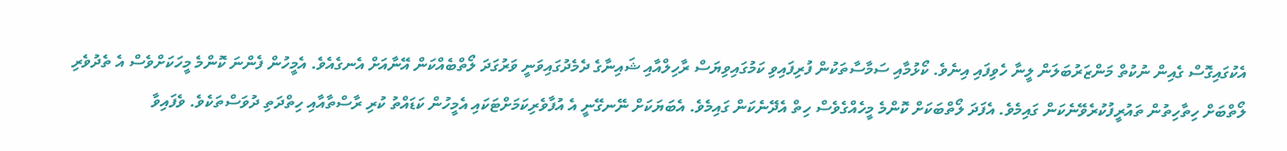އެކުގައިގޮސް ގެއިން ނުކުތް މަންޒަރުބަލަން ލީނާ ހެވިފައި އިނެވެ. ކޯޅުމާއި ސަމާސާތަކުން ފުރިފައިވި ކަމުގައިވިޔަސް ރާހިލްއާއި ޝައިނާގެ ދެމެދުގައިވަނީ ވަރުގަދަ ލޯތްބެއްކަން އޭނާއަށް އެނގެއެވެ. އެމީހުން ފެންނަ ކޮންމެ މީހަކަށްވެސް އެ ތެދުވެރި ލޯތްބަށް ހިތާހިތުން ތައުރީފުކުރެވޭނެކަން ގައިމެވެ. އެފަދަ ލޯތްބަކަށް ކޮންމެ މީހެއްގެވެސް ހިތް އެދޭނެކަން ގައިމެވެ. އެބަޔަކަށް ނޭނގޭނީ އެ އުފާވެރިކަމަށްޓަކައި އެމީހުން ކަޑައްތު ކުރި ރާސްތާއާއި ހިތްދަތި ދުވަސްތަކެވެ. ވެފައިވާ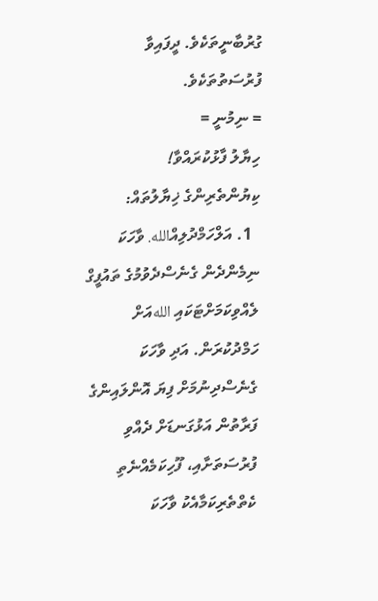ގުރުބާނީތަކެވެ. ދީފައިވާ ފުރުސަތުތަކެވެ.
= ނިމުނީ =
ހިޔާލު ފާޅުކުރައްވާ!
ކިޔުންތެރިންގެ ޚިޔާލުތައް:
  1. އަލްހަމްދުލިއްالله. ވާހަކަ ނިމެންދެން ގެނެސްދެވުމުގެ ތައުފީގް ލެއްވިކަމަށްޓަކައި اللهއަށް ހަމްދުކުރަން. އަދި ވާހަކަ ގެނެސްދިނުމަށް ފިޔަ އޮންލައިންގެ ފަރާތުން އަޅުގަނޑަށް ދެއްވި ފުރުސަތަށާއި، ފޫހިކަމެއްނެތި ކެތްތެރިކަމާއެކު ވާހަކަ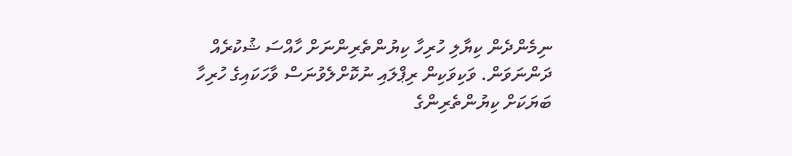ނިމެންދެން ކިޔާލި ހުރިހާ ކިޔުންތެރިންނަށް ހާއްސަ ޝުކުރެއް ދަންނަވަން. ވަކިވަކިން ރިޕްލައި ނުކޮށްލެވުނަސް ވާހަކައިގެ ހުރިހާ ބަޔަކަށް ކިޔުންތެރިންގެ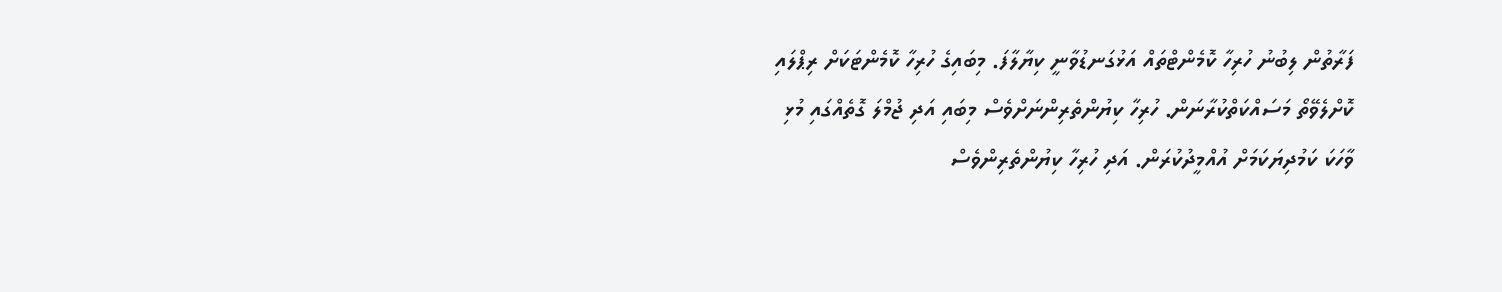ފަރާތުން ލިބުނު ހުރިހާ ކޮމެންޓްތައް އަޅުގަނޑުވާނީ ކިޔާލާފަ. މިބައިގެ ހުރިހާ ކޮމެންޓަކަށް ރިޕްލައި ކޮށްލެވޭތޯ މަސައްކަތްކުރާނަން. ހުރިހާ ކިޔުންތެރިންނަށްވެސް މިބައި އަދި ޖުމްލަ ގޮތެއްގައި މުޅި ވާހަކަ ކަމުދިޔަކަމަށް އުއްމީދުކުރަން. އަދި ހުރިހާ ކިޔުންތެރިންވެސް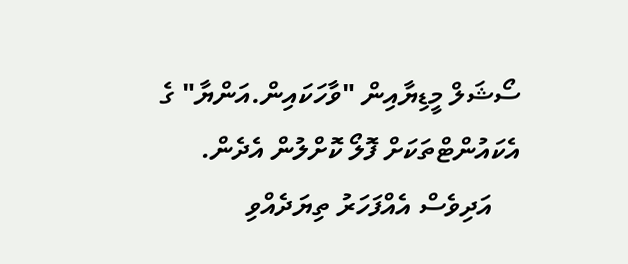ސޯޝަލް މީޑިޔާއިން "ވާހަކައިން.އަންޔާ" ގެ އެކައުންޓްތަކަށް ފޮލޯ ކޮށްލުން އެދެން.
    އަދިވެސް އެއްފަހަރު ތިޔަދެއްވި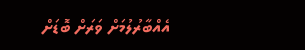އެއްބާރުލުމަށް ވަރަށް ބޮޑަށް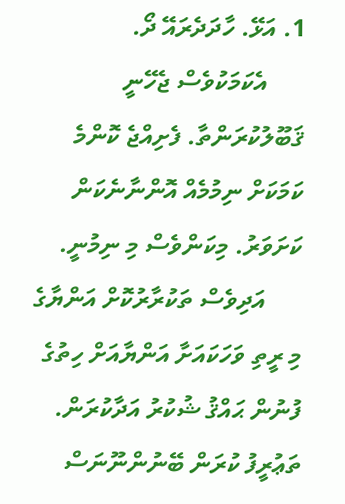1. އަޅޭ. ހާދަދެރައޭ ދޯ.
      އެކަމަކުވެސް ޖެހޭނީ ޤަބޫލުކުރަންތާ. ފެށިއްޖެ ކޮންމެ ކަމަކަށް ނިމުމެއް އޮންނާނެކަން ކަށަވަރު. މިކަންވެސް މި ނިމުނީ.
      އަދިވެސް ތަކުރާރުކޮށް އަންޔާގެ މި ރީތި ވަހަކައަށާ އަންޔާއަށް ހިތުގެ ފުނުން ޙައްޤު ޝުކުރު އަދާކުރަން. ތަޢުރީފު ކުރަން ބޭނުންނޫނަސް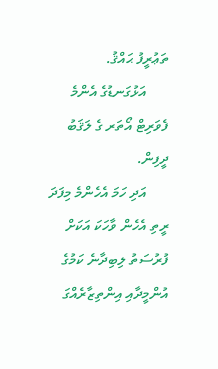ތަޢުރީފު ޙައްޤު.
      އަޅުގަނޑުގެ އެންމެ ފެވަރިޓް އޯތަރ ގެ ލަޤަބު ދީފިން.
      އަދި ހަމަ އެހެންމެ މިފަދަ ރީތި އެހެން ވާހަކަ އަކަށް ފުރުސަތު ލިބިދާނެ ކަމުގެ އުންމީދާއި އިންތިޒާރެއްގަ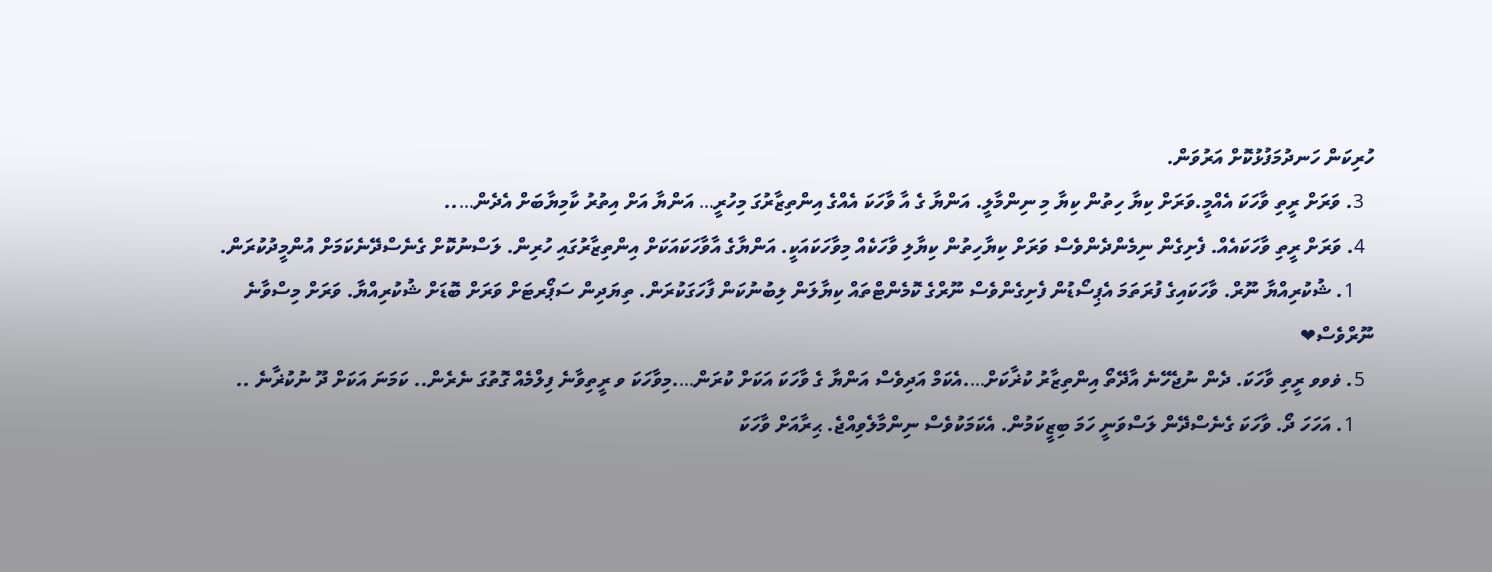ހުރިކަން ހަނދުމަފުޅުކޮށް އަރުވަން.
  3. ވަރަށް ރީތި ވާހަކަ އެއްމީ.ވަރަށް ކިޔާ ހިތުން ކިޔާ މި ނިންމާލީ. އަންޔާ ގެ އާ ވާހަކަ އެއްގެ އިންތިޒާރުގަ މިހުރީ… އަންޔާ އަށް އިތުރު ކާމިޔާބަށް އެދެން…..
  4. ވަރަށް ރީތި ވާހަކައެއް. ފެށިގެން ނިމެންދެންވެސް ވަރަށް ކިޔާހިތުން ކިޔާލި ވާހަކެއް މިވާހަކައަކީ. އަންޔާގެ އާވާހަކައަކަށް އިންތިޒާރުގައި ހުރިން. ލަސްނުކޮށް ގެނެސްދޭނެކަމަށް އުންމީދުކުރަން.
    1. ޝުކުރިއްޔާ ނޫރް. ވާހަކައިގެ ފުރަތަމަ އެޕިސޯޑުން ފެށިގެންވެސް ނޫރްގެ ކޮމެންޓްތައް ކިޔާލަން ލިބުނުކަން ފާހަގަކުރަން. ތިޔަދިން ސަޕޯރޓަށް ވަރަށް ބޮޑަށް ޝުކުރިއްޔާ. ވަރަށް މިސްވާނެ ނޫރްވެސް❤
  5. ޥވވ ރީތި ވާހަކަ. ދެން ނުޖެހޭނެ އާދޭތޯ އިންތިޒާރު ކުޜާކަށް….އެކަމް އަދިވެސް އަންޔާ ގެ ވާހަކަ އަކަށް ކުރަން….މިވާހަކަ ވ ރީތިވާނެ ފިލްމެއް ގޮތުގަ ނެރެން.. ކަމަނަ އަކަށް ދޫ ނުކުޜާނެ ..
    1. އަހަހަ ދޯ. ވާހަކަ ގެނެސްދޭން ލަސްވަނީ ހަމަ ބިޒީކަމުން. އެކަމަކުވެސް ނިންމާލެވިއްޖެ. ޙިރާއަށް ވާހަކަ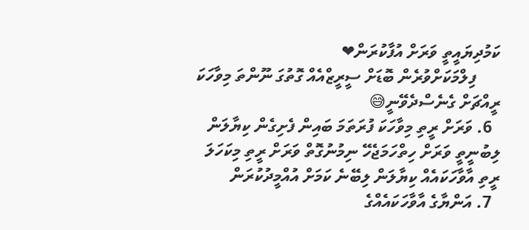ކަމުދިޔައީތީ ވަރަށް އުފާކުރަން❤
      ފިލްމަކަށްވުރެން ބޮޑަށް ސީރީޒްއެއް ގޮތުގަ ނޫންތަ މިވާހަކަ ރީއްޗަށް ގެނެސްދެވޭނީ😅
  6. ވަރަށް ރީތި މިވާހަކަ ފުރަތަމަ ބައިން ފެށިގެން ކިޔާލަން ލިބުނީތީ ވަރަށް ހިތްހަމަޖެހޭ ނިމުނުގޮތް ވަރަށް ރީތި މިކަހަލަ ރީތި އާވާހަކައެއް ކިޔާލަން ލިބޭނެ ކަމަށް އުއްމީދުކުރަން
  7. އަންޔާގެ އާވާހަކައެއްގެ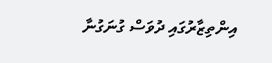އިންތިޒާރުގައި ދުވަސް ގުނަގުނާ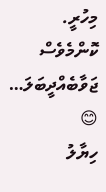މިހުރީ. ކޮންމެވެސް ޖަވާބެއްދީބަލަ… 😊
ހިޔާލު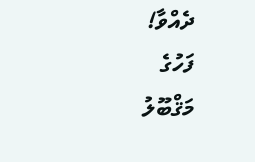ދެއްވާ!
ފަހުގެ
މަޤްބޫލު